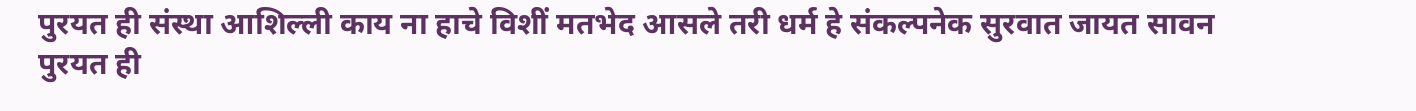पुरयत ही संस्था आशिल्ली काय ना हाचे विशीं मतभेद आसले तरी धर्म हे संकल्पनेक सुरवात जायत सावन पुरयत ही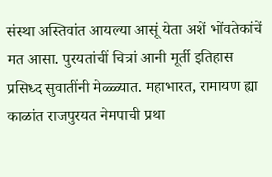संस्था अस्तिवांत आयल्या आसूं येता अशें भोंवतेकांचें मत आसा. पुरयतांचीं चित्रां आनी मूर्ती इतिहास प्रसिध्द सुवातींनी मेळ्ळ्यात. महाभारत, रामायण ह्या काळांत राजपुरयत नेमपाची प्रथा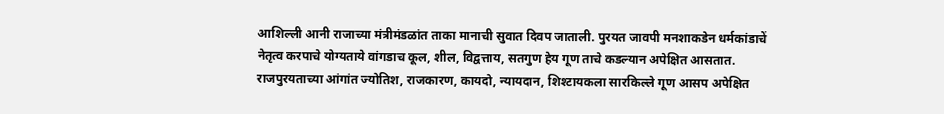आशिल्ली आनी राजाच्या मंत्रीमंडळांत ताका मानाची सुवात दिवप जाताली. पुरयत जावपी मनशाकडेन धर्मकांडाचें नेतृत्व करपाचे योग्यताये वांगडाच कूल, शील, विद्वत्ताय, सतगुण हेय गूण ताचे कडल्यान अपेक्षित आसतात. राजपुरयताच्या आंगांत ज्योतिश, राजकारण, कायदो, न्यायदान, शिश्टायकला सारकिल्ले गूण आसप अपेक्षित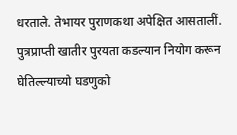धरताले. तेभायर पुराणकथा अपेक्षित आसतालीं. पुत्रप्राप्ती खातीर पुरयता कडल्यान नियोग करून घेतिल्ल्याच्यो घडणुको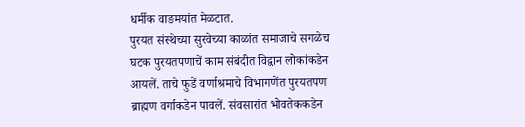धर्मीक वाङमयांत मेळटात.
पुरयत संस्थेच्या सुरवेच्या काळांत समाजाचे सगळेच घटक पुरयतपणाचें काम संबंदीत विद्वान लोकांकडेन आयलें. ताचे फुडें वर्णाश्रमाचे विभागणेंत पुरयतपण ब्राह्मण वर्गाकडेन पावलें. संवसारांत भोवतेककडेन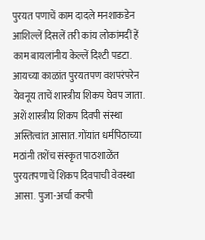पुरयत पणाचें काम दादले मनशाकडेन आशिल्लें दिसलें तरी कांय लोकांमदीं हें काम बायलांनीय केल्लें दिश्टी पडटा.
आयच्या काळांत पुरयतपण वशपरंपरेन येवनूय ताचें शास्त्रीय शिकप घेवप जाता. अशें शास्त्रीय शिकप दिवपी संस्था अस्तित्वांत आसात. गोंयांत धर्मपिठाच्या मठांनी तशेंच संस्कृत पाठशाळेंत पुरयतपणाचें शिकप दिवपाची वेवस्था आसा. पुजा-अर्चा करपी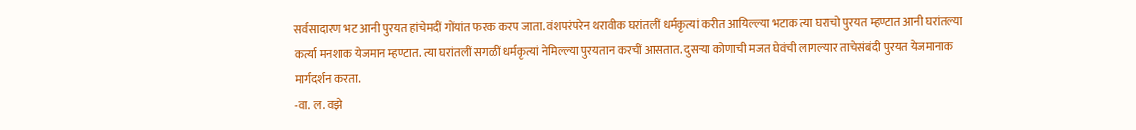सर्वसादारण भट आनी पुरयत हांचेमदीं गोंयांत फरक करप जाता. वंशपरंपरेन थरावीक घरांतलीं धर्मकृत्यां करीत आयिल्ल्या भटाक त्या घराचो पुरयत म्हण्टात आनी घरांतल्या कर्त्या मनशाक येजमान म्हण्टात. त्या घरांतलीं सगळीं धर्मकृत्यां नेमिल्ल्या पुरयतान करचीं आसतात. दुसऱ्या कोणाची मजत घेवंची लागल्यार ताचेसंबंदी पुरयत येजमानाक मार्गदर्शन करता.
-वा. ल. वझे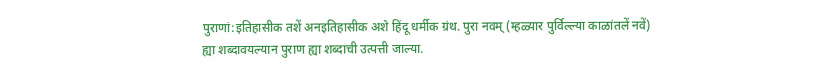पुराणां:इतिहासीक तशें अनइतिहासीक अशे हिंदू धर्मीक ग्रंथ. पुरा नवम् (म्हळ्यार पुर्विल्ल्या काळांतलें नवें) ह्या शब्दावयल्यान पुराण ह्या शब्दाची उत्पत्ती जाल्या.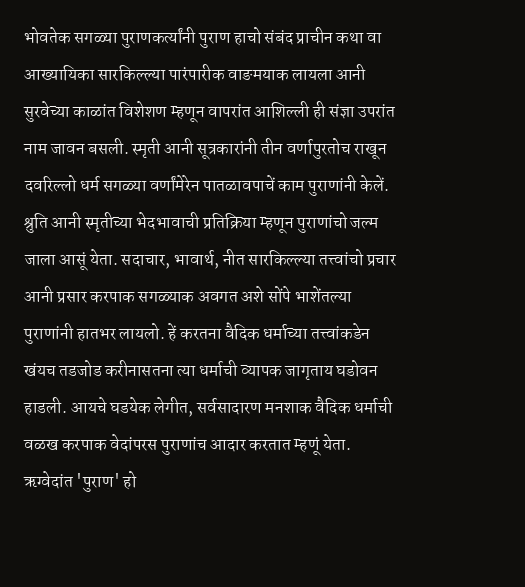भोवतेक सगळ्या पुराणकर्त्यांनी पुराण हाचो संबंद प्राचीन कथा वा आख्यायिका सारकिल्ल्या पारंपारीक वाङमयाक लायला आनी सुरवेच्या काळांत विशेशण म्हणून वापरांत आशिल्ली ही संज्ञा उपरांत नाम जावन बसली. स्मृती आनी सूत्रकारांनी तीन वर्णापुरतोच राखून दवरिल्लो धर्म सगळ्या वर्णांमेरेन पातळावपाचें काम पुराणांनी केलें. श्रुति आनी स्मृतीच्या भेदभावाची प्रतिक्रिया म्हणून पुराणांचो जल्म जाला आसूं येता. सदाचार, भावार्थ, नीत सारकिल्ल्या तत्त्वांचो प्रचार आनी प्रसार करपाक सगळ्याक अवगत अशे सोंपे भाशेंतल्या पुराणांनी हातभर लायलो. हें करतना वैदिक धर्माच्या तत्त्वांकडेन खंयच तडजोड करीनासतना त्या धर्माची व्यापक जागृताय घडोवन हाडली. आयचे घडयेक लेगीत, सर्वसादारण मनशाक वैदिक धर्माची वळख करपाक वेदांपरस पुराणांच आदार करतात म्हणूं येता.
ऋग्वेदांत 'पुराण' हो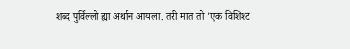शब्द पुर्विल्लो ह्या अर्थान आयला. तरी मात तो 'एक विशिश्ट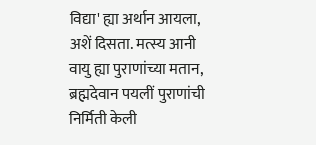विद्या' ह्या अर्थान आयला, अशें दिसता. मत्स्य आनी वायु ह्या पुराणांच्या मतान, ब्रह्मदेवान पयलीं पुराणांची निर्मिती केली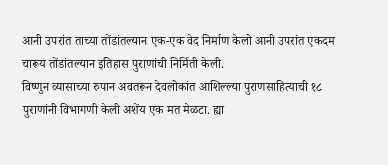आनी उपरांत ताच्या तोंडांतल्यान एक-एक वेद निर्माण केलो आनी उपरांत एकदम चारूय तोंडांतल्यान इतिहास पुराणांची निर्मिती केली.
विष्णुन व्यासाच्या रुपान अवतरून देवलोकांत आशिल्ल्या पुराणसाहित्याची १८ पुराणांनी विभागणी केली अशेंय एक मत मेळटा. ह्या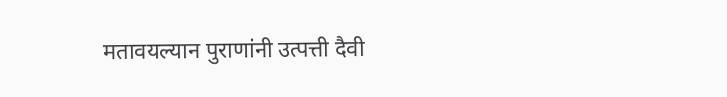मतावयल्यान पुराणांनी उत्पत्ती दैवी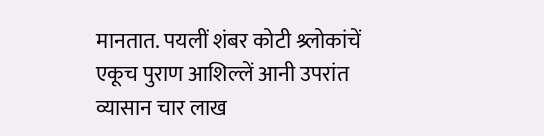मानतात. पयलीं शंबर कोटी श्र्लोकांचें एकूच पुराण आशिल्लें आनी उपरांत व्यासान चार लाख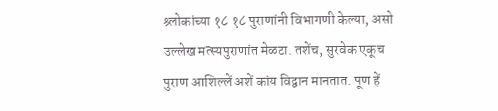श्र्लोकांच्या १८ १८ पुराणांनी विभागणी केल्या, असो उल्लेख मत्स्यपुराणांत मेळटा. तशेंच, सुरवेक एकूच पुराण आशिल्लें अशें कांय विद्वान मानतात. पूण हें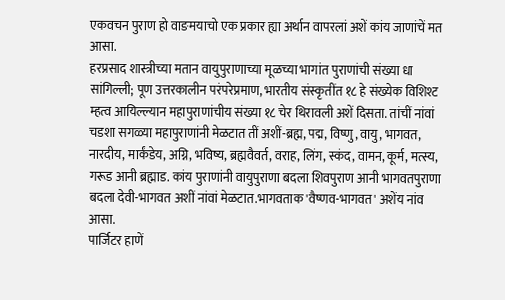एकवचन पुराण हो वाङमयाचो एक प्रकार ह्या अर्थान वापरलां अशें कांय जाणांचें मत आसा.
हरप्रसाद शास्त्रीच्या मतान वायुपुराणाच्या मूळच्या भागांत पुराणांची संख्या धा सांगिल्ली; पूण उत्तरकालीन परंपरेप्रमाण, भारतीय संस्कृतींत १८ हे संख्येक विशिश्ट म्हत्व आयिल्ल्यान महापुराणांचीय संख्या १८ चेर थिरावली अशें दिसता. तांचीं नांवां चडशा सगळ्या महापुराणांनी मेळटात तीं अशीं-ब्रह्म, पद्म, विष्णु, वायु, भागवत, नारदीय, मार्कंडेय, अग्नि, भविष्य, ब्रह्मवैवर्त, वराह, लिंग, स्कंद, वामन, कूर्म, मत्स्य, गरूड आनी ब्रह्माड. कांय पुराणांनी वायुपुराणा बदला शिवपुराण आनी भागवतपुराणा बदला देवी-भागवत अशीं नांवां मेळटात.भागवताक 'वैष्णव-भागवत' अशेंय नांव आसा.
पार्जिटर हाणें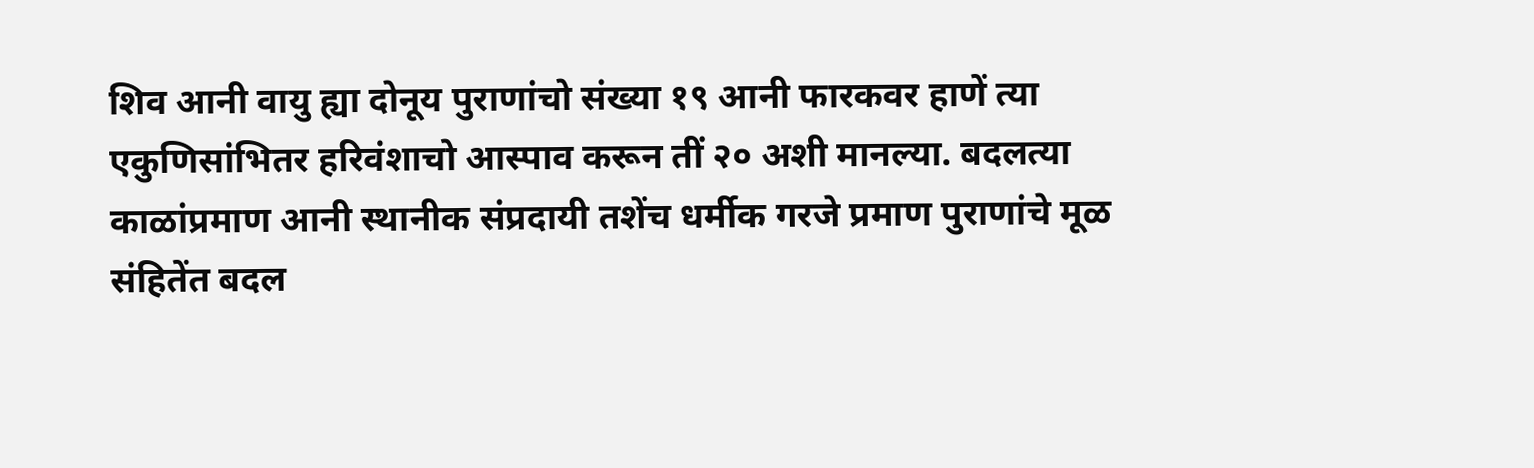शिव आनी वायु ह्या दोनूय पुराणांचो संख्या १९ आनी फारकवर हाणें त्या एकुणिसांभितर हरिवंशाचो आस्पाव करून तीं २० अशी मानल्या. बदलत्या काळांप्रमाण आनी स्थानीक संप्रदायी तशेंच धर्मीक गरजे प्रमाण पुराणांचे मूळ संहितेंत बदल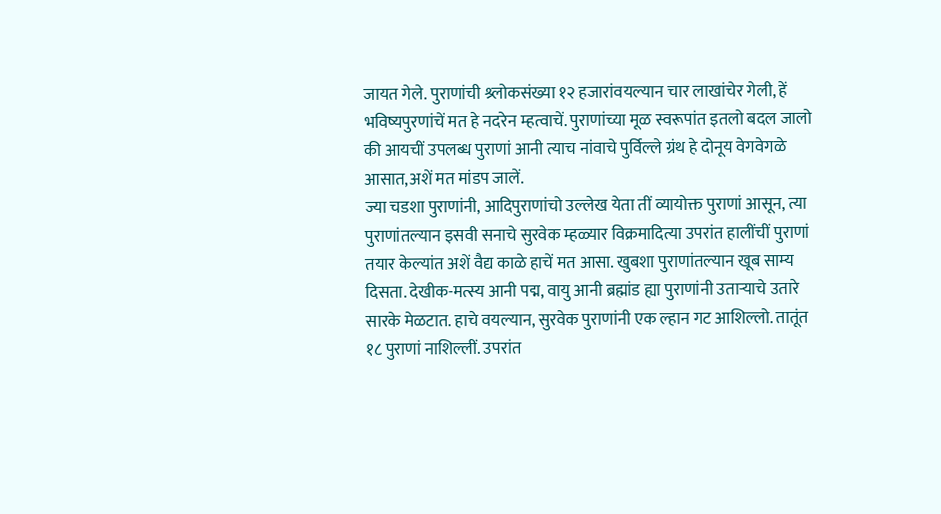जायत गेले. पुराणांची श्र्लोकसंख्या १२ हजारांवयल्यान चार लाखांचेर गेली, हें भविष्यपुरणांचें मत हे नदरेन म्हत्वाचें. पुराणांच्या मूळ स्वरूपांत इतलो बदल जालो की आयचीं उपलब्ध पुराणां आनी त्याच नांवाचे पुर्विल्ले ग्रंथ हे दोनूय वेगवेगळे आसात,अशें मत मांडप जालें.
ज्या चडशा पुराणांनी, आदिपुराणांचो उल्लेख येता तीं व्यायोक्त पुराणां आसून, त्या पुराणांतल्यान इसवी सनाचे सुरवेक म्हळ्यार विक्रमादित्या उपरांत हालींचीं पुराणां तयार केल्यांत अशें वैद्य काळे हाचें मत आसा. खुबशा पुराणांतल्यान खूब साम्य दिसता. देखीक-मत्स्य आनी पद्म, वायु आनी ब्रह्मांड ह्या पुराणांनी उताऱ्याचे उतारे सारके मेळटात. हाचे वयल्यान, सुरवेक पुराणांनी एक ल्हान गट आशिल्लो. तातूंत १८ पुराणां नाशिल्लीं. उपरांत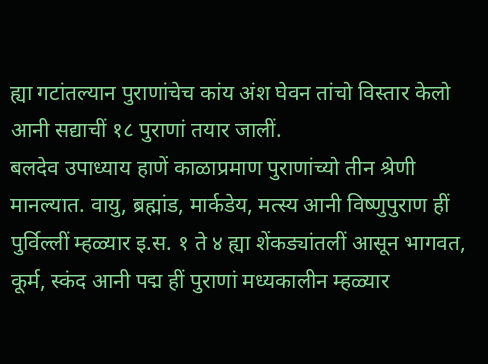ह्या गटांतल्यान पुराणांचेच कांय अंश घेवन तांचो विस्तार केलो आनी सद्याचीं १८ पुराणां तयार जालीं.
बलदेव उपाध्याय हाणें काळाप्रमाण पुराणांच्यो तीन श्रेणी मानल्यात. वायु, ब्रह्मांड, मार्कडेय, मत्स्य आनी विष्णुपुराण हीं पुर्विल्लीं म्हळ्यार इ.स. १ ते ४ ह्या शेंकड्यांतलीं आसून भागवत, कूर्म, स्कंद आनी पद्म हीं पुराणां मध्यकालीन म्हळ्यार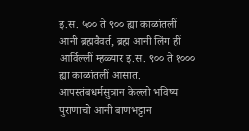इ.स. ५०० ते ९०० ह्या काळांतलीं आनी ब्रह्मवैवर्त, ब्रह्म आनी लिंग हीं आर्विल्लीं म्हळ्यार इ.स. ९०० ते १००० ह्या काळांतलीं आसात. आपस्तंबधर्मसुत्रान केल्लो भविष्य पुराणाचो आनी बाणभट्टान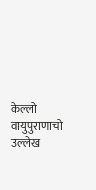केल्लो वायुपुराणाचो उल्लेख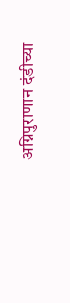अग्निपुराणान दंडीच्या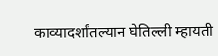काव्यादर्शांतल्यान घेतिल्ली म्हायती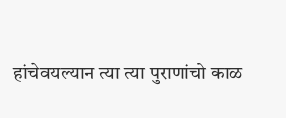हांचेवयल्यान त्या त्या पुराणांचो काळ